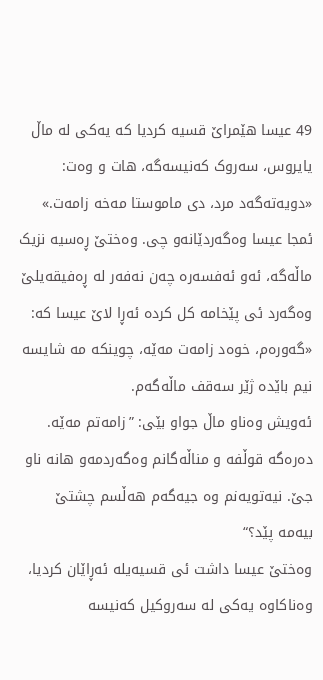49 عیسا هێمراێ قسیه کردیا که یەکی له ماڵ یایروس، سەروک کەنیسەگه، هات و وەت: «دویەتەگەد مرد، دی ماموستا مەخه زامەت.»
ئمجا عیسا وەگەردێانەو چی. وەختێ ڕەسیه نزیک ماڵەگه، ئەو ئەفسەره چەن نەفەر له ڕەفیقەیلێ وەگەرد ئی پێخامه کل کرده ئەڕا لاێ عیسا که: «گەورەم، خوەد زامەت مەێه، چوینکه مه شایسه نیم باێده ژێر سەقف ماڵەگەم.
ئەویش وەناو ماڵ جواو بێی: ”زامەتم مەێه. دەرەگه قوڵفه و مناڵەگانم وەگەردمەو هانه ناو جێ. نیەتویەنم وه جیەگەم هەڵسم چشتێ بیەمه پێد؟“
وەختێ عیسا داشت ئی قسیەیله ئەڕاێان کردیا، وەناکاوه یەکی له سەروکیل کەنیسه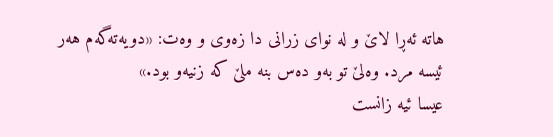هاته ئەڕا لاێ و له نوای زرانی دا زەوی و وەت: «دویەتەگەم هەر ئیسه مرد. وەلێ تو بەو دەس بنه ملێ که زنیەو بود.»
عیسا ئیه زانست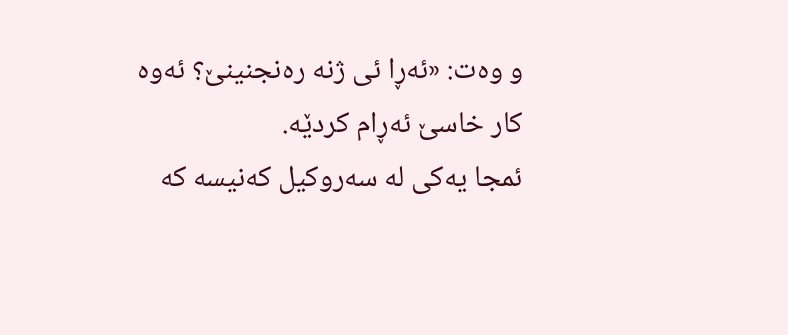و وەت: «ئەڕا ئی ژنه رەنجنینێ؟ ئەوه کار خاسێ ئەڕام کردێه.
ئمجا یەکی له سەروکیل کەنیسه که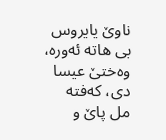ناوێ یایروس بی هاته ئەوره، وەختێ عیسا دی، کەفته مل پاێ و